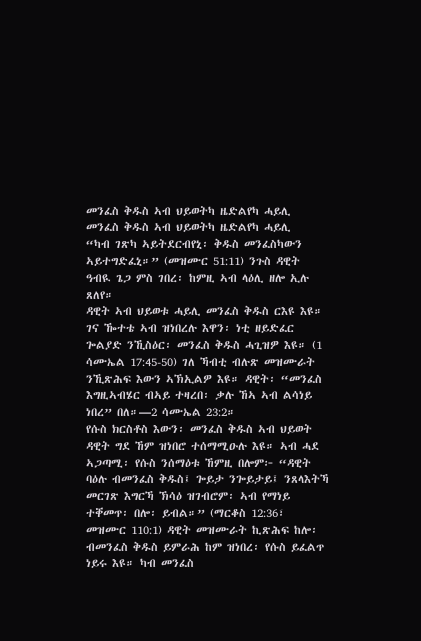መንፈስ ቅዱስ ኣብ ህይወትካ ዜድልየካ ሓይሊ
መንፈስ ቅዱስ ኣብ ህይወትካ ዜድልየካ ሓይሊ
“ካብ ገጽካ ኣይትደርብየኒ፡ ቅዱስ መንፈስካውን ኣይተግድፈኒ።” (መዝሙር 51:11) ንጉስ ዳዊት ዓብዪ ጌጋ ምስ ገበረ፡ ከምዚ ኣብ ላዕሊ ዘሎ ኢሉ ጸለየ።
ዳዊት ኣብ ህይወቱ ሓይሊ መንፈስ ቅዱስ ርእዩ እዩ። ገና ዀተቴ ኣብ ዝነበረሉ እዋን፡ ነቲ ዘይድፈር ጐልያድ ንኺስዕር፡ መንፈስ ቅዱስ ሓጊዝዎ እዩ። (1 ሳሙኤል 17:45-50) ገለ ኻብቲ ብሉጽ መዝሙራት ንኺጽሕፍ እውን ኣኽኢልዎ እዩ። ዳዊት፡ “መንፈስ እግዚኣብሄር ብኣይ ተዛረበ፡ ቃሉ ኸኣ ኣብ ልሳነይ ነበረ” በለ።—2 ሳሙኤል 23:2።
የሱስ ክርስቶስ እውን፡ መንፈስ ቅዱስ ኣብ ህይወት ዳዊት ግደ ኸም ዝነበሮ ተሰማሚዑሉ እዩ። ኣብ ሓደ ኣጋጣሚ፡ የሱስ ንሰማዕቱ ኸምዚ በሎም፦ “ዳዊት ባዕሉ ብመንፈስ ቅዱስ፤ ጐይታ ንጐይታይ፤ ንጸላእትኻ መርገጽ እግርኻ ኽሳዕ ዝገብሮም፡ ኣብ የማነይ ተቐመጥ፡ በሎ፡ ይብል።” (ማርቆስ 12:36፣ መዝሙር 110:1) ዳዊት መዝሙራት ኪጽሕፍ ከሎ፡ ብመንፈስ ቅዱስ ይምራሕ ከም ዝነበረ፡ የሱስ ይፈልጥ ነይሩ እዩ። ካብ መንፈስ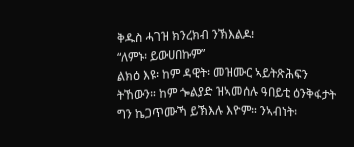ቅዱስ ሓገዝ ክንረክብ ንኽእልዶ፧
“ለምኑ፡ ይውሀበኩም”
ልክዕ እዩ፡ ከም ዳዊት፡ መዝሙር ኣይትጽሕፍን ትኸውን። ከም ጐልያድ ዝኣመሰሉ ዓበይቲ ዕንቅፋታት ግን ኬጋጥሙኻ ይኽእሉ እዮም። ንኣብነት፡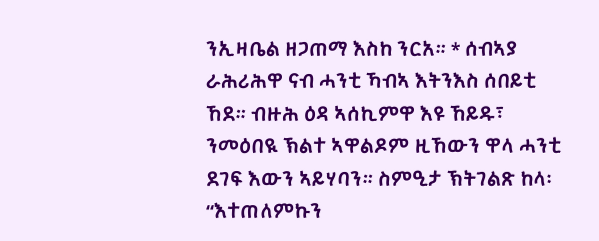ንኢዛቤል ዘጋጠማ እስከ ንርአ። * ሰብኣያ ራሕሪሕዋ ናብ ሓንቲ ኻብኣ እትንእስ ሰበይቲ ኸደ። ብዙሕ ዕዳ ኣሰኪምዋ እዩ ኸይዱ፣ ንመዕበዪ ኽልተ ኣዋልዶም ዚኸውን ዋላ ሓንቲ ደገፍ እውን ኣይሃባን። ስምዒታ ኽትገልጽ ከላ፡ “እተጠለምኩን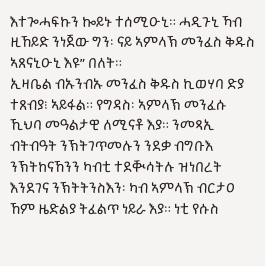እተጐሓፍኩን ኰይኑ ተሰሚዑኒ። ሓዲጉኒ ኻብ ዚኸይድ ንነጀው ግን፡ ናይ ኣምላኽ መንፈስ ቅዱስ ኣጸናኒዑኒ እዩ” በለት።
ኢዛቤል ብኡንብኡ መንፈስ ቅዱስ ኪወሃባ ድያ ተጸብያ፧ ኣይፋል። የግዳስ፡ ኣምላኽ መንፈሱ ኺህባ መዓልታዊ ለሚናቶ እያ። ንመጻኢ ብትብዓት ንኽትገጥመሉን ንደቃ ብግቡእ ንኽትከናኸንን ካብቲ ተደቚሳትሉ ዝነበረት እንደገና ንኽትትንስእን፡ ካብ ኣምላኽ ብርታዐ ኸም ዜድልያ ትፈልጥ ነይራ እያ። ነቲ የሱስ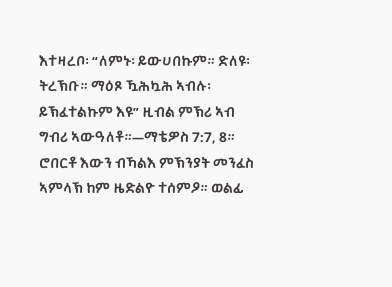እተዛረቦ፡ “ለምኑ፡ ይውሀበኩም። ድለዩ፡ ትረኽቡ። ማዕጾ ዃሕኳሕ ኣብሉ፡ ይኽፈተልኩም እዩ” ዚብል ምኽሪ ኣብ ግብሪ ኣውዓለቶ።—ማቴዎስ 7:7, 8።
ሮበርቶ እውን ብኻልእ ምኽንያት መንፈስ ኣምላኽ ከም ዜድልዮ ተሰምዖ። ወልፊ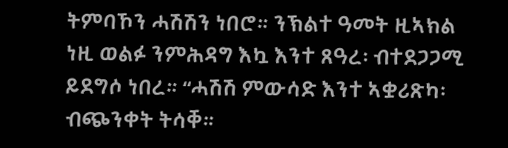ትምባኾን ሓሽሽን ነበሮ። ንኽልተ ዓመት ዚኣክል ነዚ ወልፉ ንምሕዳግ እኳ እንተ ጸዓረ፡ ብተደጋጋሚ ይደግሶ ነበረ። “ሓሽሽ ምውሳድ እንተ ኣቋሪጽካ፡ ብጭንቀት ትሳቐ።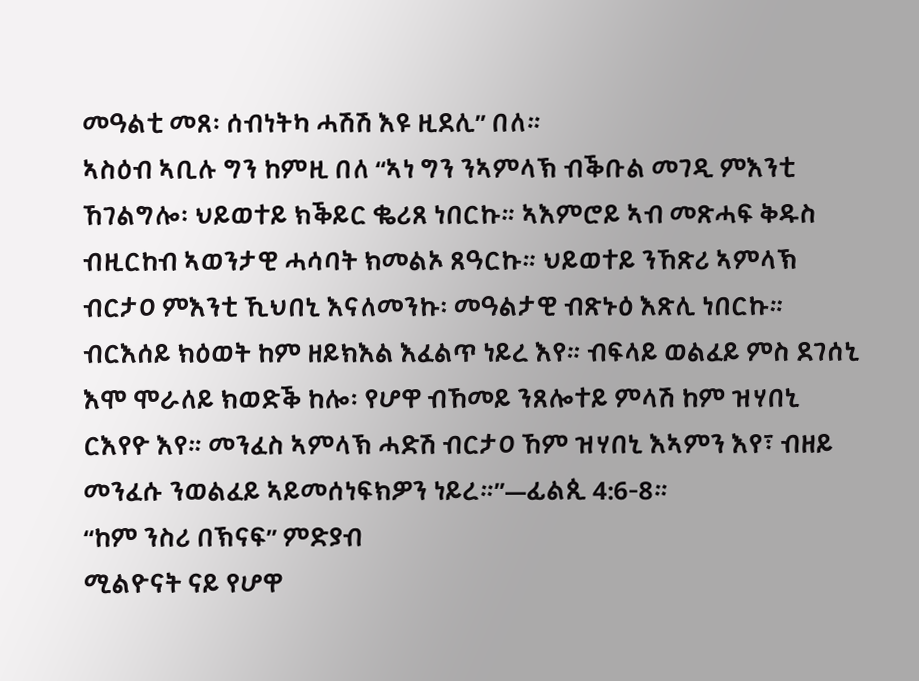መዓልቲ መጸ፡ ሰብነትካ ሓሽሽ እዩ ዚደሊ” በለ።
ኣስዕብ ኣቢሉ ግን ከምዚ በለ “ኣነ ግን ንኣምላኽ ብቕቡል መገዲ ምእንቲ ኸገልግሎ፡ ህይወተይ ክቕይር ቈሪጸ ነበርኩ። ኣእምሮይ ኣብ መጽሓፍ ቅዱስ ብዚርከብ ኣወንታዊ ሓሳባት ክመልኦ ጸዓርኩ። ህይወተይ ንኸጽሪ ኣምላኽ ብርታዐ ምእንቲ ኺህበኒ እናለመንኩ፡ መዓልታዊ ብጽኑዕ እጽሊ ነበርኩ። ብርእሰይ ክዕወት ከም ዘይክእል እፈልጥ ነይረ እየ። ብፍላይ ወልፈይ ምስ ደገሰኒ እሞ ሞራለይ ክወድቕ ከሎ፡ የሆዋ ብኸመይ ንጸሎተይ ምላሽ ከም ዝሃበኒ ርእየዮ እየ። መንፈስ ኣምላኽ ሓድሽ ብርታዐ ኸም ዝሃበኒ እኣምን እየ፣ ብዘይ መንፈሱ ንወልፈይ ኣይመሰነፍክዎን ነይረ።”—ፊልጲ 4:6-8።
“ከም ንስሪ በኽናፍ” ምድያብ
ሚልዮናት ናይ የሆዋ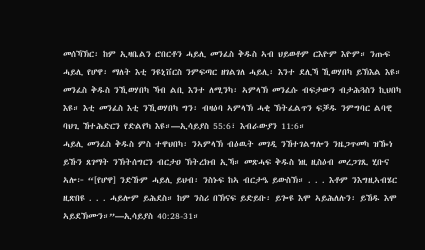መሰኻኽር፡ ከም ኢዛቤልን ሮበርቶን ሓይሊ መንፈስ ቅዱስ ኣብ ህይወቶም ርእዮም እዮም። ንጡፍ ሓይሊ የሆዋ፡ ማለት እቲ ንዩኒቨርስ ንምፍጣር ዘገልገለ ሓይሊ፡ እንተ ደሊኻ ኺወሃበካ ይኽእል እዩ። መንፈስ ቅዱስ ንኺወሃበካ ኻብ ልቢ እንተ ለሚንካ፡ ኣምላኽ መንፈሱ ብፍታውን ብታሕጓስን ኪህበካ እዩ። እቲ መንፈስ እቲ ንኺወሃበካ ግን፡ ብዛዕባ ኣምላኽ ሓቂ ኽትፈልጥን ፍቓዱ ንምግባር ልባዊ ባህጊ ኸተሕድርን የድልየካ እዩ።—ኢሳይያስ 55:6፣ እብራውያን 11:6።
ሓይሊ መንፈስ ቅዱስ ምስ ተዋህበካ፡ ንኣምላኽ ብዕዉት መገዲ ንኸተገልግሎን ንዜጋጥመካ ዝዀነ ይኹን ጸገማት ንኽትሰግርን ብርታዐ ኽትረክብ ኢኻ። መጽሓፍ ቅዱስ ነዚ ዚስዕብ መረጋገጺ ሂቡና ኣሎ፦ “[የሆዋ] ንድኹም ሓይሊ ይህብ፡ ንስኑፍ ከኣ ብርታዔ ይውስኽ። . . . እቶም ንእግዚኣብሄር ዚጽበዩ . . . ሓይሎም ይሕደስ። ከም ንስሪ በኽናፍ ይድይቡ፡ ይጐዩ እሞ ኣይሕለሉን፡ ይኸዱ እሞ ኣይደኽሙን።”—ኢሳይያስ 40:28-31።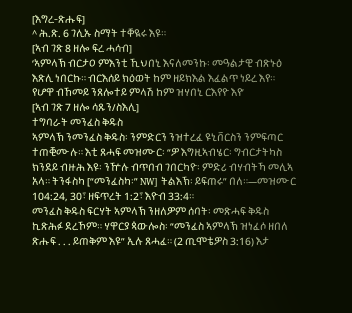[እግረ-ጽሑፍ]
^ ሕ.ጽ. 6 ገሊኡ ስማት ተቐዪሩ እዩ።
[ኣብ ገጽ 8 ዘሎ ፍረ ሓሳብ]
‘ኣምላኽ ብርታዐ ምእንቲ ኺህበኒ እናለመንኩ፡ መዓልታዊ ብጽኑዕ እጽሊ ነበርኩ። ብርእሰይ ክዕወት ከም ዘይክእል እፈልጥ ነይረ እየ። የሆዋ ብኸመይ ንጸሎተይ ምላሽ ከም ዝሃበኒ ርእየዮ እየ’
[ኣብ ገጽ 7 ዘሎ ሳጹን/ስእሊ]
ተግባራት መንፈስ ቅዱስ
ኣምላኽ ንመንፈስ ቅዱስ፡ ንምድርን ንዝተረፈ ዩኒቨርስን ንምፍጣር ተጠቒሙሉ። እቲ ጸሓፍ መዝሙር፡ “ዎ እግዚኣብሄር፡ ግብርታትካስ ክንደይ ብዙሕ እዩ፡ ንዅሉ ብጥበብ ገበርካዮ፡ ምድሪ ብሃብትኻ መሊኣ አላ። ትንፋስካ [“መንፈስካ፡” NW] ትልእኽ፡ ይፍጠሩ” በለ።—መዝሙር 104:24, 30፣ ዘፍጥረት 1:2፣ እዮብ 33:4።
መንፈስ ቅዱስ ፍርሃት ኣምላኽ ንዘለዎም ሰባት፡ መጽሓፍ ቅዱስ ኪጽሕፉ ደረኾም። ሃዋርያ ጳውሎስ፡ “መንፈስ ኣምላኽ ዝነፈሶ ዘበለ ጽሑፍ . . . ይጠቅም እዩ” ኢሉ ጸሓፈ። (2 ጢሞቴዎስ 3:16) እታ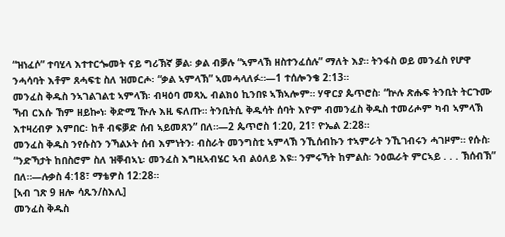“ዝነፈሶ” ተባሂላ እተተርጐመት ናይ ግሪኽኛ ቓል፡ ቃል ብቓሉ “ኣምላኽ ዘስተንፈሰሉ” ማለት እያ። ትንፋስ ወይ መንፈስ የሆዋ ንሓሳባት እቶም ጸሓፍቲ ስለ ዝመርሖ፡ “ቃል ኣምላኽ” ኣመሓላለፉ።—1 ተሰሎንቄ 2:13።
መንፈስ ቅዱስ ንኣገልገልቲ ኣምላኽ፡ ብዛዕባ መጻኢ ብልክዕ ኪንበዩ ኣኽኣሎም። ሃዋርያ ጴጥሮስ፡ “ኵሉ ጽሑፍ ትንቢት ትርጉሙ ኻብ ርእሱ ኸም ዘይኰነ፡ ቅድሚ ዅሉ እዚ ፍለጡ። ትንቢትሲ ቅዱሳት ሰባት እዮም ብመንፈስ ቅዱስ ተመሪሖም ካብ ኣምላኽ እተዛረብዎ እምበር፡ ከቶ ብፍቓድ ሰብ ኣይመጸን” በለ።—2 ጴጥሮስ 1:20, 21፣ ዮኤል 2:28።
መንፈስ ቅዱስ ንየሱስን ንኻልኦት ሰብ እምነትን፡ ብስራት መንግስቲ ኣምላኽ ንኺሰብኩን ተኣምራት ንኺገብሩን ሓገዞም። የሱስ፡ “ንድኻታት ከበስሮም ስለ ዝቐብኣኒ፡ መንፈስ እግዚኣብሄር ኣብ ልዕለይ እዩ። ንምሩኻት ከምልስ፡ ንዕዉራት ምርኣይ . . . ኽሰብኽ” በለ።—ሉቃስ 4:18፣ ማቴዎስ 12:28።
[ኣብ ገጽ 9 ዘሎ ሳጹን/ስእሊ]
መንፈስ ቅዱስ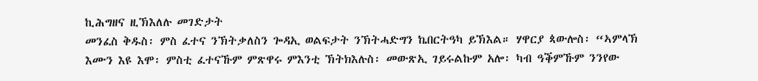ኪሕግዘና ዚኽእለሉ መገድታት
መንፈስ ቅዱስ፡ ምስ ፈተና ንኽትቃለስን ጐዳኢ ወልፍታት ንኽትሓድግን ኬበርትዓካ ይኽእል። ሃዋርያ ጳውሎስ፡ “ኣምላኽ እሙን እዩ እሞ፡ ምስቲ ፈተናኹም ምጽዋሩ ምእንቲ ኽትክእሉስ፡ መውጽኢ ገይሩልኩም አሎ፡ ካብ ዓቕምኹም ንንየው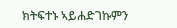ክትፍተኑ ኣይሐድገኩምን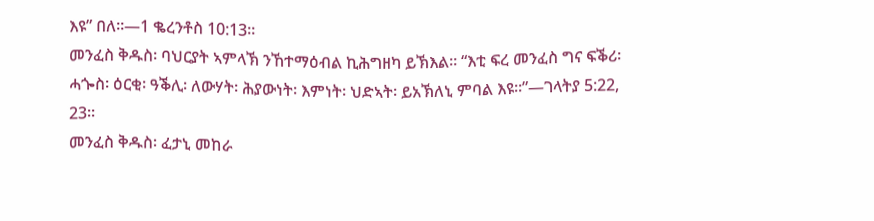እዩ” በለ።—1 ቈረንቶስ 10:13።
መንፈስ ቅዱስ፡ ባህርያት ኣምላኽ ንኸተማዕብል ኪሕግዘካ ይኽእል። “እቲ ፍረ መንፈስ ግና ፍቕሪ፡ ሓጐስ፡ ዕርቂ፡ ዓቕሊ፡ ለውሃት፡ ሕያውነት፡ እምነት፡ ህድኣት፡ ይአኽለኒ ምባል እዩ።”—ገላትያ 5:22, 23።
መንፈስ ቅዱስ፡ ፈታኒ መከራ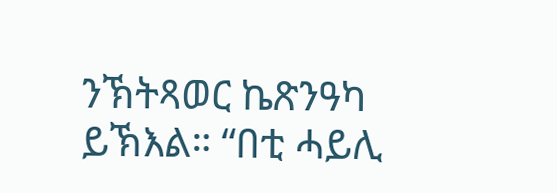ንኽትጻወር ኬጽንዓካ ይኽእል። “በቲ ሓይሊ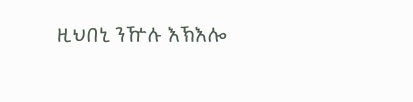ዚህበኒ ንዅሉ እኽእሎ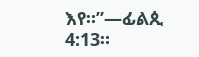እየ።”—ፊልጲ 4:13።